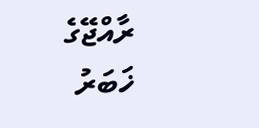ރާއްޖޭގެ ޚަބަރު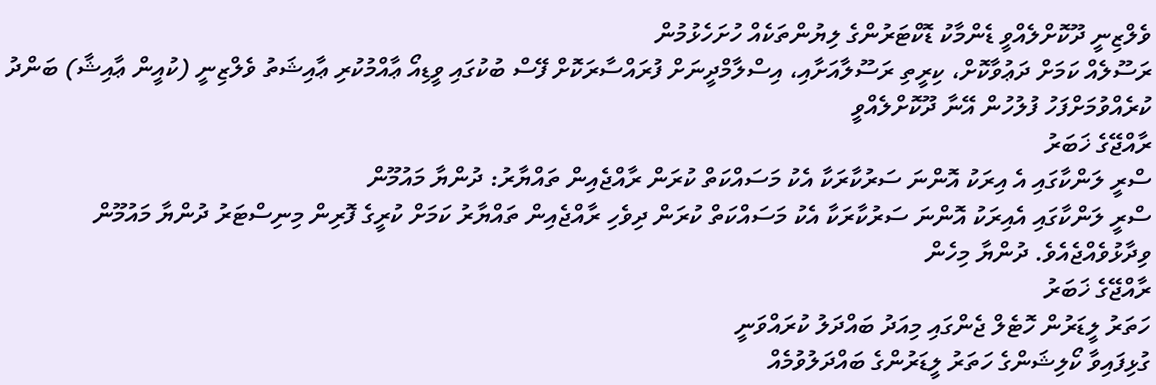ވެލްޒިނީ ދޫކޮށްލެއްވީ ޑެންމާކު ޑޮކްޓަރުންގެ ލިޔުންތަކެއް ހުށަހެޅުމުން
ރަސޫލެއް ކަމަށް ދަޢުވާކޮށް، ކިރީތި ރަސޫލާއަށާއި، އިސްލާމްދީނަށް ފުރައްސާރަކޮށް ފޭސް ބުކުގައި ވީޑިއޯ ޢާއްމުކުރި ޢާއިޝަތު ވެލްޒިނީ (ކުއީން ޢާއިޝާ) ބަންދު ކުރެއްވުމަށްފަހު ފުލުހުން އޭނާ ދޫކޮށްލެއްވީ
ރާއްޖޭގެ ޚަބަރު
ސްރީ ލަންކާގައި އެ އިރަކު އޮންނަ ސަރުކާރަކާ އެކު މަސައްކަތް ކުރަން ރާއްޖެއިން ތައްޔާރު: ދުންޔާ މައުމޫން
ސްރީ ލަންކާގައި އެއިރަކު އޮންނަ ސަރުކާރަކާ އެކު މަސައްކަތް ކުރަން ދިވެހި ރާއްޖެއިން ތައްޔާރު ކަމަށް ކުރީގެ ފޮރިން މިނިސްޓަރު ދުންޔާ މައުމޫން ވިދާޅުވެއްޖެއެވެ. ދުންޔާ މިހެން
ރާއްޖޭގެ ޚަބަރު
ހަތަރު ލީޑަރުން ހޮޓެލް ޖެންގައި މިއަދު ބައްދަލު ކުރައްވަނީ
ގުޅިފައިވާ ކޯލިޝަންގެ ހަތަރު ލީޑަރުންގެ ބައްދަލުވުމެއް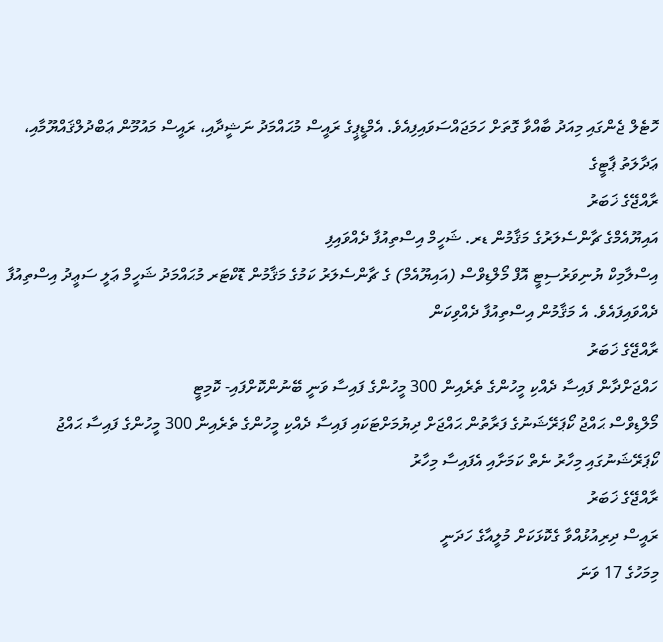ހޮޓެލް ޖެންގައި މިއަދު ބާއްވާ ގޮތަށް ހަމަޖައްސަވައިފިއެވެ. އެމްޑީޕީގެ ރައީސް މުޙައްމަދު ނަޝީދާއި، ރައީސް މައުމޫން ޢަބްދުލްޤައްޔޫމާއި، ޢަދާލަތު ޕާޓީގެ
ރާއްޖޭގެ ޚަބަރު
އައިޔޫއެމްގެ ޗާންސެލަރުގެ މަޤާމުން ޑރ. ޝަހީމް އިސްތިއުފާ ދެއްވައިފި
އިސްލާމިކް ޔުނިވަރުސިޓީ އޮފް މޯލްޑިވްސް (އައިޔޫއެމް) ގެ ޗާންސެލަރު ކަމުގެ މަޤާމުން ޑޮކްޓަރ މުޙައްމަދު ޝަހީމް ޢަލީ ސަޢީދު އިސްތިއުފާ ދެއްވައިފައެވެ. އެ މަޤާމުން އިސްތިއުފާ ދެއްވިކަން
ރާއްޖޭގެ ޚަބަރު
ހައްޖަށްދާން ފައިސާ ދެއްކި މީހުންގެ ތެރެއިން 300 މީހުންގެ ފައިސާ ވަނީ ބޭނުންކޮށްފައި- ކޮމިޓީ
މޯލްޑިވްސް ޙައްޖު ކޯޕަރޭޝަނުގެ ފަރާތުން ޙައްޖަށް ދިޔުމަށްޓަކައި ފައިސާ ދެއްކި މީހުންގެ ތެރެއިން 300 މީހުންގެ ފައިސާ ޙައްޖު ކޯޕަރޭޝަނުގައި މިހާރު ނެތް ކަމަށާއި އެފައިސާ މިހާރު
ރާއްޖޭގެ ޚަބަރު
ރައީސް ދިރިއުޅުއްވާ ގެކޮޅަކަށް މުލީއާގެ ހަދަނީ
މިމަހުގެ 17 ވަނަ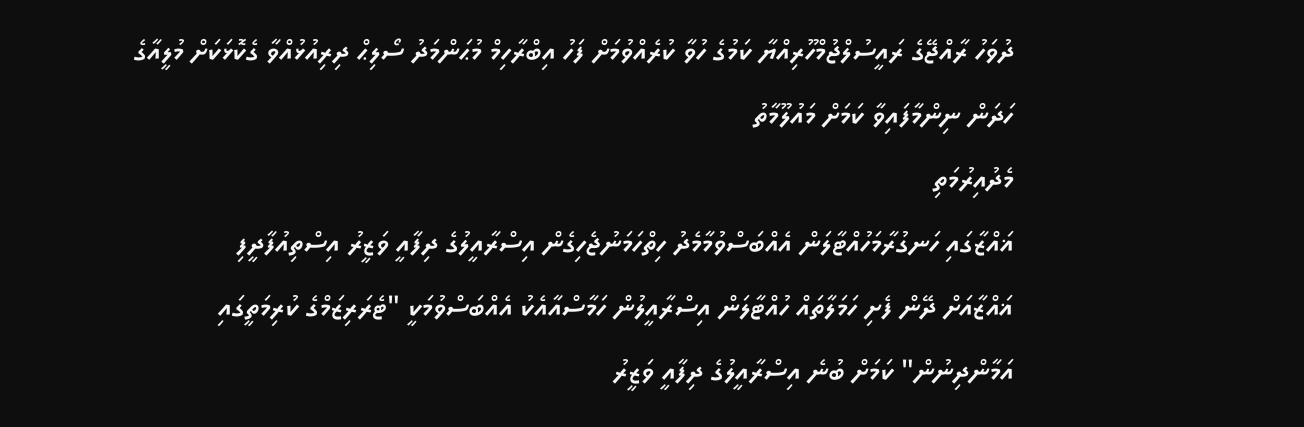ދުވަހު ރާއްޖޭގެ ރައީސުލްޖުމްހޫރިއްޔާ ކަމުގެ ހުވާ ކުރެއްވުމަށް ފަހު އިބްރާހިމް މުޙަންމަދު ސޯލިޙް ދިރިއުޅުއްވާ ގެކޮޅަކަށް މުލީއާގެ ހަދަން ނިންމާފައިވާ ކަމަށް މައުލޫމާތު
މެދުއިރުމަތި
ޣައްޒާގައި ހަނގުރާމަހުއްޓާލަން އެއްބަސްވުމާމެދު ހިތްހަމަނުޖެހިގެން އިސްރާއީލުގެ ދިފާއީ ވަޒީރު އިސްތިއުފާދީފި
ޣައްޒާއަށް ދޭން ފެށި ހަމަލާތައް ހުއްޓާލަން އިސްރާއީލުން ހަމާސްއާއެކު އެއްބަސްވުމަކީ "ޓެރަރިޒަމްގެ ކުރިމަތީގައި އަމާންދިނުން" ކަމަށް ބުނެ އިސްރާއީލުގެ ދިފާއީ ވަޒީރު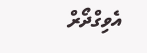އެވިގްދޯރް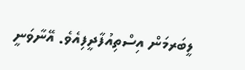ލީބަރމަން އިސްތިއުފާދީފިއެވެ. އޭނާވަނީ